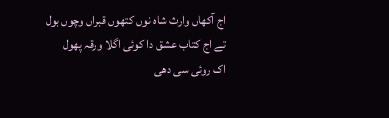اج آکھاں وارث شاہ نوں کتھوں قبراں وچوں بول
تے اج کتاب عشق دا کوئی اگلا ورقہ پھول
اک روئی سی دھی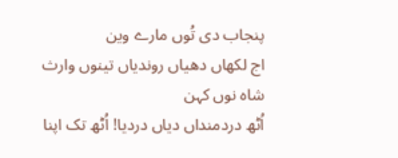پنجاب دی تُوں مارے وین
اج لکھاں دھیاں روندیاں تینوں وارث شاہ نوں کہن
اُٹھ دردمنداں دیاں دردیا! اُٹھ تک اپنا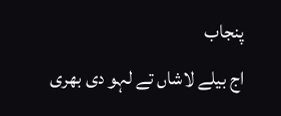پنجاب
اج بیلے لاشاں تے لہو دی بھری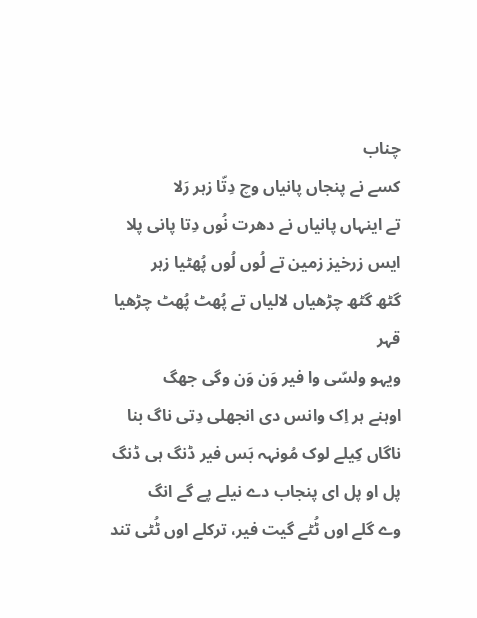چناب
کسے نے پنجاں پانیاں وچ دِتّا زہر رَلا
تے اینہاں پانیاں نے دھرت نُوں دِتا پانی پلا
ایس زرخیز زمین تے لُوں لُوں پُھٹیا زہر
گٹھ گٹھ چڑھیاں لالیاں تے پُھٹ پُھٹ چڑھیا قہر
ویہو ولسّی وا فیر وَن وَن وگی جھگ
اوہنے ہر اِک وانس دی انجھلی دِتی ناگ بنا
ناگاں کِیلے لوک مُونہہ بَس فیر ڈنگ ہی ڈنگ
پل او پل ای پنجاب دے نیلے پے گے انگ
وے گلے اوں ٹُٹے گیت فیر، ترکلے اوں ٹُٹی تند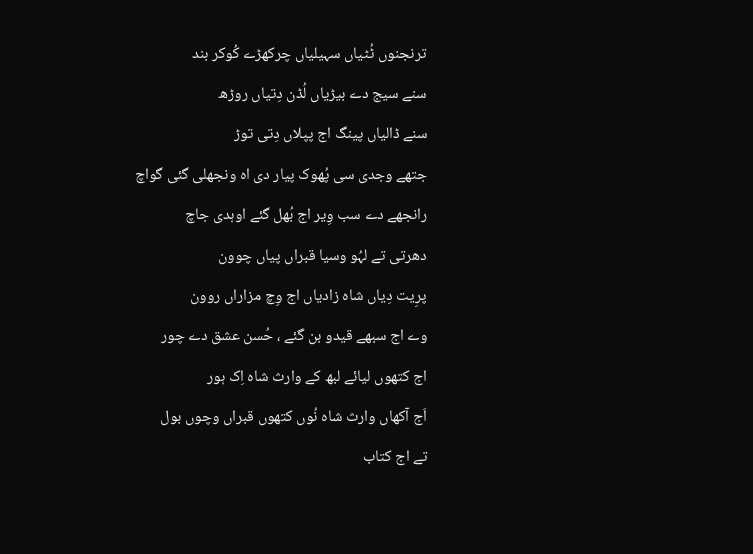ترنجنوں ٹُٹیاں سہیلیاں چرکھڑے کُوکر بند
سنے سیج دے بیڑیاں لُڈن دِتیاں روڑھ
سنے ڈالیاں پینگ اج پپلاں دِتی توڑ
جتھے وجدی سی پُھوک پیار دی اہ ونجھلی گئی گواچ
رانجھے دے سب وِیر اج بُھل گئے اوہدی جاچ
دھرتی تے لہُو وسیا قبراں پیاں چوون
پرِیت دِیاں شاہ زادیاں اج وِچ مزاراں روون
وے اج سبھے قیدو بن گئے ، حُسن عشق دے چور
اج کتھوں لیائے لبھ کے وارث شاہ اِک ہور
اَج آکھاں وارث شاہ نُوں کتھوں قبراں وچوں بول
تے اج کتاب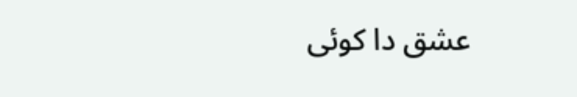عشق دا کوئی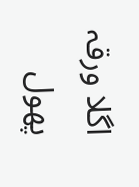اگلا ورقہ پھول